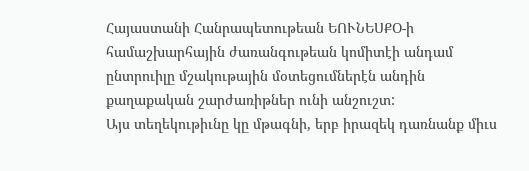Հայաստանի Հանրապետութեան ԵՈՒՆԵՍՔՕ-ի համաշխարհային ժառանգութեան կոմիտէի անդամ ընտրուիլը մշակութային մօտեցումներէն անդին քաղաքական շարժառիթներ ունի անշուշտ:
Այս տեղեկութիւնը կը մթագնի, երբ իրազեկ դառնանք միւս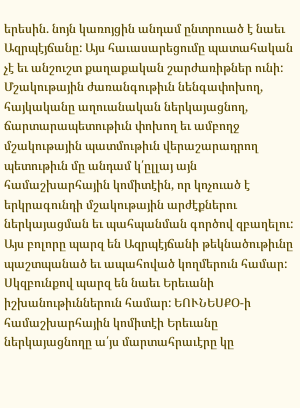երեսին. նոյն կառոյցին անդամ ընտրուած է նաեւ Ազրպէյճանը: Այս հաւասարեցումը պատահական չէ եւ անշուշտ քաղաքական շարժառիթներ ունի:
Մշակութային ժառանգութիւն նենգափոխող, հայկականը աղուանական ներկայացնող, ճարտարապետութիւն փոխող եւ ամբողջ մշակութային պատմութիւն վերաշարադրող պետութիւն մը անդամ կ՛ըլլայ այն համաշխարհային կոմիտէին, որ կոչուած է երկրագունդի մշակութային արժէքներու ներկայացման եւ պահպանման գործով զբաղելու:
Այս բոլորը պարզ են Ազրպէյճանի թեկնածութիւնը պաշտպանած եւ ապահոված կողմերուն համար: Սկզբունքով պարզ են նաեւ Երեւանի իշխանութիւններուն համար: ԵՈՒՆԵՍՔՕ-ի համաշխարհային կոմիտէի Երեւանը ներկայացնողը ա՛յս մարտահրաւէրը կը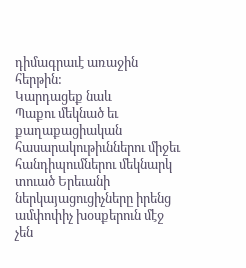դիմագրաւէ առաջին հերթին:
Կարդացեք նաև
Պաքու մեկնած եւ քաղաքացիական հասարակութիւններու միջեւ հանդիպումներու մեկնարկ տուած Երեւանի ներկայացուցիչները իրենց ամփոփիչ խօսքերուն մէջ չեն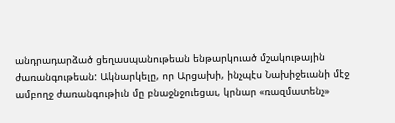անդրադարձած ցեղասպանութեան ենթարկուած մշակութային ժառանգութեան: Ակնարկելը, որ Արցախի, ինչպէս Նախիջեւանի մէջ ամբողջ ժառանգութիւն մը բնաջնջուեցաւ, կրնար «ռազմատենչ»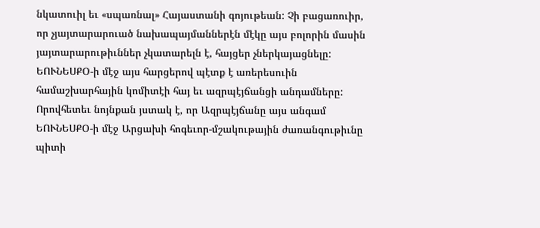նկատուիլ եւ «սպառնալ» Հայաստանի գոյութեան: Չի բացառուիր, որ չյայտարարուած նախապայմաններէն մէկը այս բոլորին մասին յայտարարութիւններ չկատարելն է, հայցեր չներկայացնելը:
ԵՈՒՆԵՍՔՕ-ի մէջ այս հարցերով պէտք է առերեսուին համաշխարհային կոմիտէի հայ եւ ազրպէյճանցի անդամները: Որովհետեւ նոյնքան յստակ է, որ Ազրպէյճանը այս անգամ ԵՈՒՆԵՍՔՕ-ի մէջ Արցախի հոգեւոր-մշակութային ժառանգութիւնը պիտի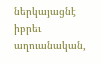ներկայացնէ իբրեւ աղուանական,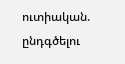ուտիական. ընդգծելու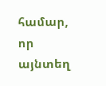համար, որ այնտեղ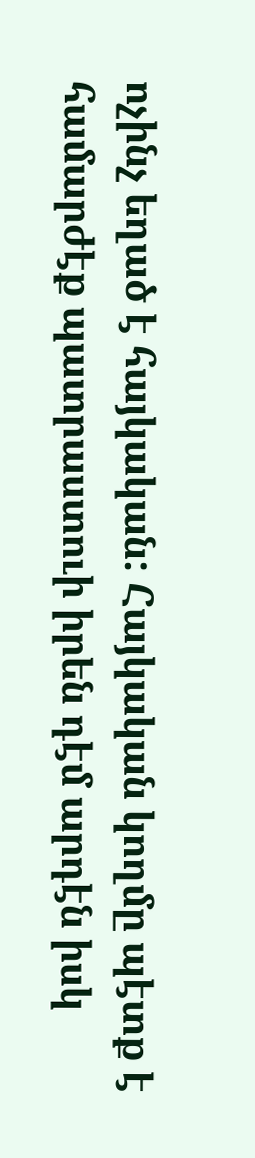ոչինչ եղած է հայկական: Հայկական կողմը պէտք է համարժէք պատրաստուի իրեն դէմ արդէն իսկ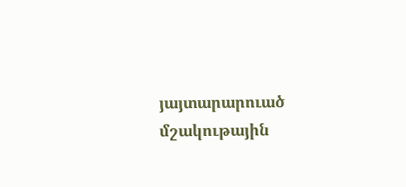յայտարարուած մշակութային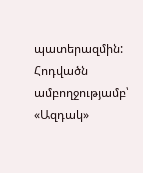պատերազմին:
Հոդվածն ամբողջությամբ՝ «Ազդակ»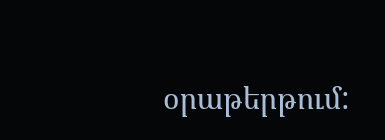օրաթերթում: